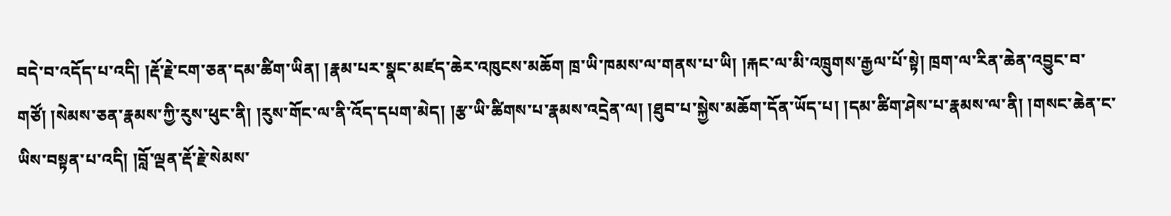བདེ་བ་འདོད་པ་འདི། །རྡོ་རྗེ་ངག་ཅན་དམ་ཚིག་ཡིན། །རྣམ་པར་སྣང་མཛད་ཆེར་འཁུངས་མཆོག ཁྲ་ཡི་ཁམས་ལ་གནས་པ་ཡི། །རྐང་ལ་མི་འཁྲུགས་རྒྱལ་པོ་སྟེ། ཁྲག་ལ་རིན་ཆེན་འབྱུང་བ་གཙོ། །སེམས་ཅན་རྣམས་ཀྱི་རུས་ཕུང་ནི། །རུས་གོང་ལ་ནི་འོད་དཔག་མེད། །རྩ་ཡི་ཚིགས་པ་རྣམས་འདྲེན་ལ། །ཐུབ་པ་སྐྱེས་མཆོག་དོན་ཡོད་པ། །དམ་ཚིག་ཤེས་པ་རྣམས་ལ་ནི། །གསང་ཆེན་ང་ཡིས་བསྟན་པ་འདི། །བློ་ལྡན་རྡོ་རྗེ་སེམས་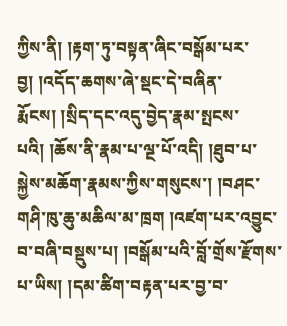ཀྱིས་ནི། །རྟག་ཏུ་བསྟན་ཞིང་བསྒོམ་པར་བྱ། །འདོད་ཆགས་ཞེ་སྡང་དེ་བཞིན་རྨོངས། །སྲིད་དང་འདུ་བྱེད་རྣམ་སྤངས་པའི། །ཆོས་ནི་རྣམ་པ་ལྔ་པོ་འདི། །ཐུབ་པ་སྐྱེས་མཆོག་རྣམས་ཀྱིས་གསུངས་། །བཤང་གཤི་ཁུ་ཆུ་མཆིལ་མ་ཁྲག །འཛག་པར་འབྱུང་བ་བཞི་བསྡུས་པ། །བསྒོམ་པའི་བློ་གྲོས་རྫོགས་པ་ཡིས། །དམ་ཚིག་བརྟན་པར་བྱ་བ་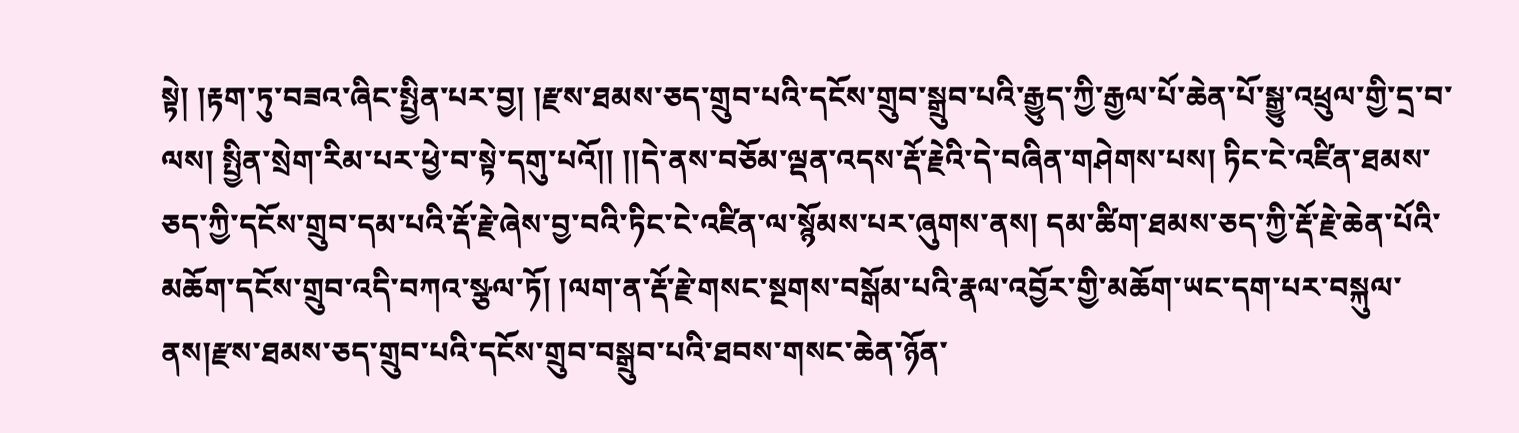སྟེ། །རྟག་ཏུ་བཟའ་ཞིང་སྤྱིན་པར་བྱ། །རྫས་ཐམས་ཅད་གྲུབ་པའི་དངོས་གྲུབ་སྒྲུབ་པའི་རྒྱུད་ཀྱི་རྒྱལ་པོ་ཆེན་པོ་སྒྱུ་འཕྲུལ་གྱི་དྲ་བ་ལས། སྤྱིན་སྲེག་རིམ་པར་ཕྱེ་བ་སྟེ་དགུ་པའོ།། །།དེ་ནས་བཅོམ་ལྡན་འདས་རྡོ་རྗེའི་དེ་བཞིན་གཤེགས་པས། ཏིང་ངེ་འཛིན་ཐམས་ཅད་ཀྱི་དངོས་གྲུབ་དམ་པའི་རྡོ་རྗེ་ཞེས་བྱ་བའི་ཏིང་ངེ་འཛིན་ལ་སྙོམས་པར་ཞུགས་ནས། དམ་ཚིག་ཐམས་ཅད་ཀྱི་རྡོ་རྗེ་ཆེན་པོའི་མཆོག་དངོས་གྲུབ་འདི་བཀའ་སྩལ་ཏོ། །ལག་ན་རྡོ་རྗེ་གསང་སྔགས་བསྒོམ་པའི་རྣལ་འབྱོར་གྱི་མཆོག་ཡང་དག་པར་བསྐུལ་ནས།རྫས་ཐམས་ཅད་གྲུབ་པའི་དངོས་གྲུབ་བསྒྲུབ་པའི་ཐབས་གསང་ཆེན་ཉོན་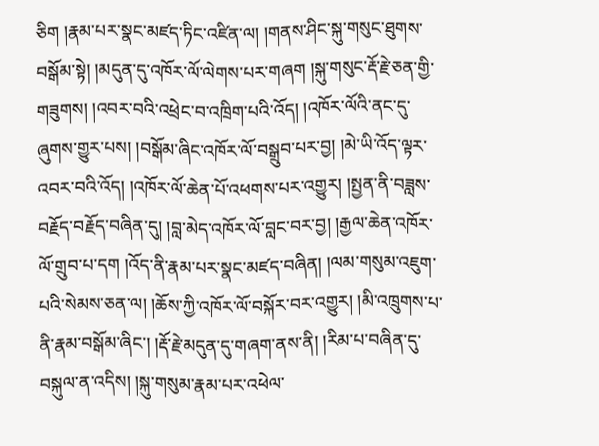ཅིག །རྣམ་པར་སྣང་མཛད་ཏིང་འཛིན་ལ། །གནས་ཤིང་སྐུ་གསུང་ཐུགས་བསྒོམ་སྟེ། །མདུན་དུ་འཁོར་ལོ་ལེགས་པར་གཞག །སྐུ་གསུང་རྡོ་རྗེ་ཅན་གྱི་གཟུགས། །འབར་བའི་འཕྲེང་བ་འཁྲིག་པའི་འོད། །འཁོར་ལོའི་ནང་དུ་ཞུགས་གྱུར་པས། །བསྒོམ་ཞིང་འཁོར་ལོ་བསྒྲུབ་པར་བྱ། །མེ་ཡི་འོད་ལྟར་འབར་བའི་འོད། །འཁོར་ལོ་ཆེན་པོ་འཕགས་པར་འགྱུར། །སྤྱན་ནི་བཟླས་བརྗོད་བརྗོད་བཞིན་དུ། །བླ་མེད་འཁོར་ལོ་བླང་བར་བྱ། །རྒྱལ་ཆེན་འཁོར་ལོ་གྲུབ་པ་དག །འོད་ནི་རྣམ་པར་སྣང་མཛད་བཞིན། །ལམ་གསུམ་འཇུག་པའི་སེམས་ཅན་ལ། །ཆོས་ཀྱི་འཁོར་ལོ་བསྐོར་བར་འགྱུར། །མི་འཁྲུགས་པ་ནི་རྣམ་བསྒོམ་ཞིང་། །རྡོ་རྗེ་མདུན་དུ་གཞག་ནས་ནི། །རིམ་པ་བཞིན་དུ་བསྐུལ་ན་འདིས། །སྐུ་གསུམ་རྣམ་པར་འཕེལ་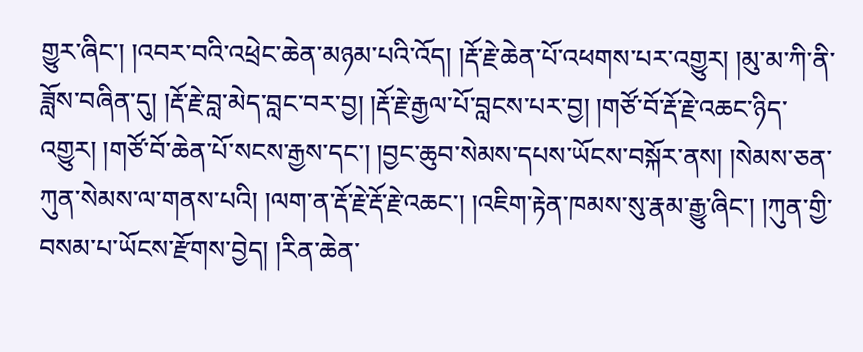གྱུར་ཞིང་། །འབར་བའི་འཕྲེང་ཆེན་མཉམ་པའི་འོད། །རྡོ་རྗེ་ཆེན་པོ་འཕགས་པར་འགྱུར། །མུ་མ་ཀི་ནི་ཟློས་བཞིན་དུ། །རྡོ་རྗེ་བླ་མེད་བླང་བར་བྱ། །རྡོ་རྗེ་རྒྱལ་པོ་བླངས་པར་བྱ། །གཙོ་བོ་རྡོ་རྗེ་འཆང་ཉིད་འགྱུར། །གཙོ་བོ་ཆེན་པོ་སངས་རྒྱས་དང་། །བྱང་ཆུབ་སེམས་དཔས་ཡོངས་བསྐོར་ནས། །སེམས་ཅན་ཀུན་སེམས་ལ་གནས་པའི། །ལག་ན་རྡོ་རྗེ་རྡོ་རྗེ་འཆང་། །འཇིག་རྟེན་ཁམས་སུ་རྣམ་རྒྱུ་ཞིང་། །ཀུན་གྱི་བསམ་པ་ཡོངས་རྫོགས་བྱེད། །རིན་ཆེན་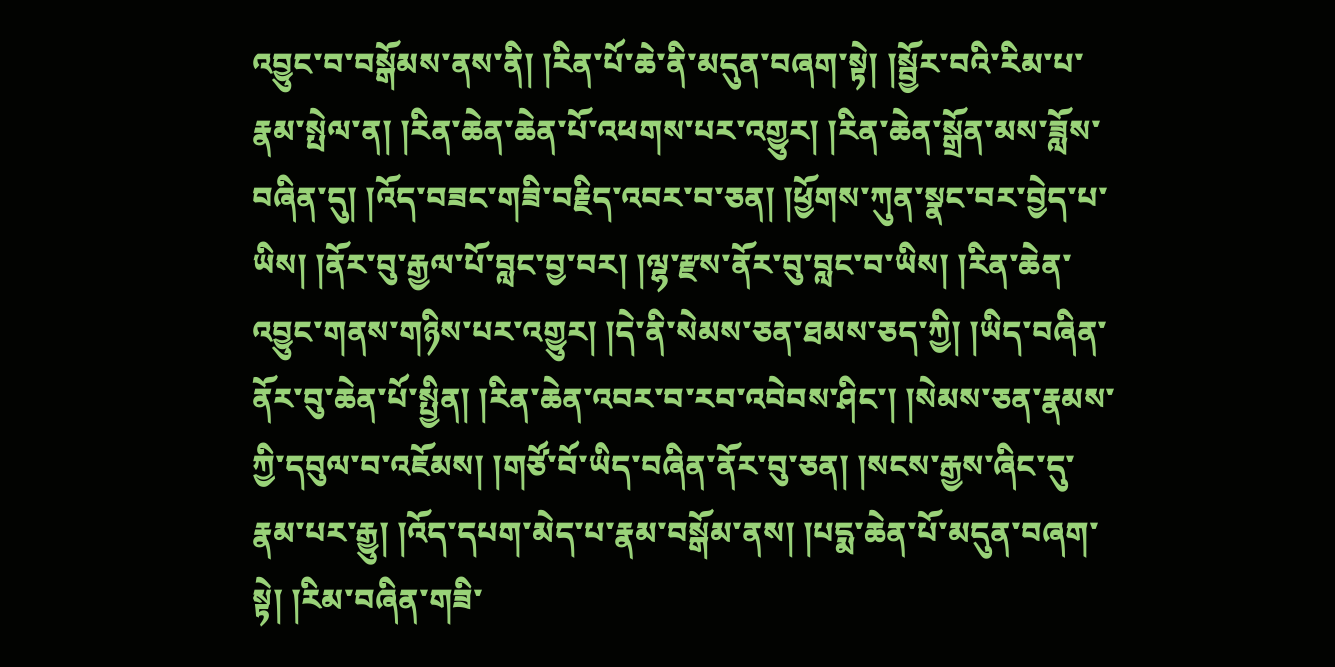འབྱུང་བ་བསྒོམས་ནས་ནི། །རིན་པོ་ཆེ་ནི་མདུན་བཞག་སྟེ། །སྦྱོར་བའི་རིམ་པ་རྣམ་སྤེལ་ན། །རིན་ཆེན་ཆེན་པོ་འཕགས་པར་འགྱུར། །རིན་ཆེན་སྒྲོན་མས་ཟློས་བཞིན་དུ། །འོད་བཟང་གཟི་བརྗིད་འབར་བ་ཅན། །ཕྱོགས་ཀུན་སྣང་བར་བྱེད་པ་ཡིས། །ནོར་བུ་རྒྱལ་པོ་བླང་བྱ་བར། །ལྷ་རྫས་ནོར་བུ་བླང་བ་ཡིས། །རིན་ཆེན་འབྱུང་གནས་གཉིས་པར་འགྱུར། །དེ་ནི་སེམས་ཅན་ཐམས་ཅད་ཀྱི། །ཡིད་བཞིན་ནོར་བུ་ཆེན་པོ་སྤྱིན། །རིན་ཆེན་འབར་བ་རབ་འབེབས་ཤིང་། །སེམས་ཅན་རྣམས་ཀྱི་དབུལ་བ་འཇོམས། །གཙོ་བོ་ཡིད་བཞིན་ནོར་བུ་ཅན། །སངས་རྒྱས་ཞིང་དུ་རྣམ་པར་རྒྱུ། །འོད་དཔག་མེད་པ་རྣམ་བསྒོམ་ནས། །པདྨ་ཆེན་པོ་མདུན་བཞག་སྟེ། །རིམ་བཞིན་གཟི་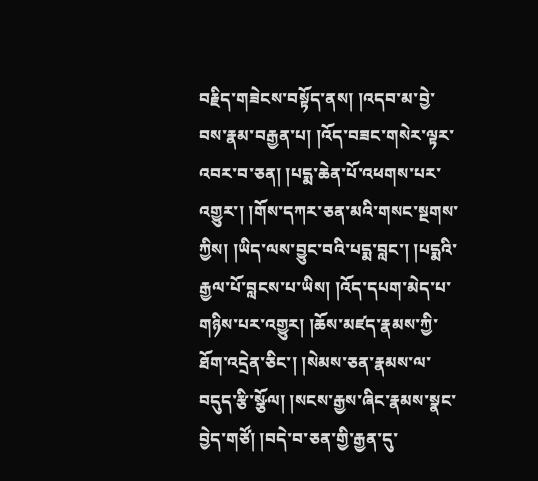བརྗིད་གཟེངས་བསྟོད་ནས། །འདབ་མ་བྱེ་བས་རྣམ་བརྒྱན་པ། །འོད་བཟང་གསེར་ལྟར་འབར་བ་ཅན། །པདྨ་ཆེན་པོ་འཕགས་པར་འགྱུར་། །གོས་དཀར་ཅན་མའི་གསང་སྔགས་ཀྱིས། །ཡིད་ལས་བྱུང་བའི་པདྨ་བླང་། །པདྨའི་རྒྱལ་པོ་བླངས་པ་ཡིས། །འོད་དཔག་མེད་པ་གཉིས་པར་འགྱུར། །ཆོས་མཛད་རྣམས་ཀྱི་ཐོག་འདྲེན་ཅིང་། །སེམས་ཅན་རྣམས་ལ་བདུད་རྩི་སྩོལ། །སངས་རྒྱས་ཞིང་རྣམས་སྣང་བྱེད་གཙོ། །བདེ་བ་ཅན་གྱི་རྒྱན་དུ་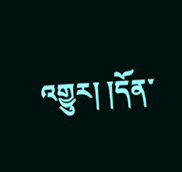འགྱུར། །དོན་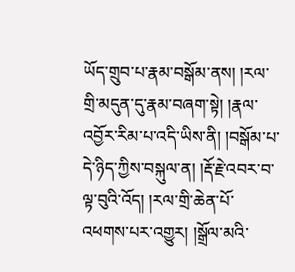ཡོད་གྲུབ་པ་རྣམ་བསྒོམ་ནས། །རལ་གྲི་མདུན་དུ་རྣམ་བཞག་སྟེ། །རྣལ་འབྱོར་རིམ་པ་འདི་ཡིས་ནི། །བསྒོམ་པ་དེ་ཉིད་ཀྱིས་བསྐུལ་ན། །རྡོ་རྗེ་འབར་བ་ལྟ་བུའི་འོད། །རལ་གྲི་ཆེན་པོ་འཕགས་པར་འགྱུར། །སྒྲོལ་མའི་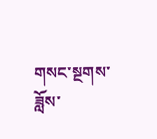གསང་སྔགས་ཟློས་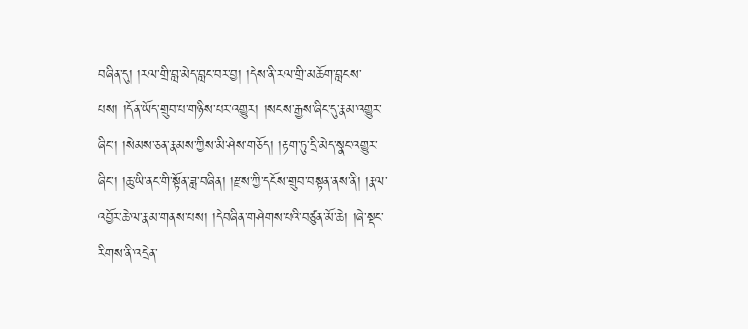བཞིན་དུ། །རལ་གྲི་བླ་མེད་བླང་བར་བྱ། །དེས་ནི་རལ་གྲི་མཆོག་བླངས་པས། །དོན་ཡོད་གྲུབ་པ་གཉིས་པར་འགྱུར། །སངས་རྒྱས་ཞིང་དུ་རྣམ་འགྱུར་ཞིང་། །སེམས་ཅན་རྣམས་ཀྱིས་མི་ཤེས་གཅོད། །རྟག་ཏུ་དྲི་མེད་སྣང་འགྱུར་ཞིང་། །ཆུ་ཡི་ནང་གི་སྟོན་ཟླ་བཞིན། །རྫས་ཀྱི་དངོས་གྲུབ་བསྟན་ནས་ནི། །རྣལ་འབྱོར་ཆེ་ལ་རྣམ་གནས་པས། །དེབཞིན་གཤེགས་པའི་བཙུན་མོ་ཆེ། །ཞེ་སྡང་རིགས་ནི་འདྲེན་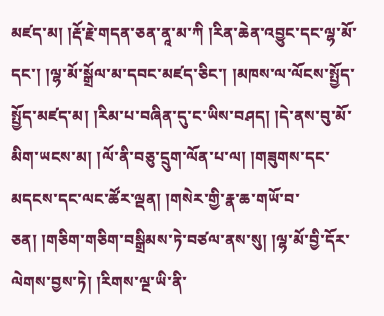མཛད་མ། །རྡོ་རྗེ་གདན་ཅན་ནཱ་མ་ཀི །རིན་ཆེན་འབྱུང་དང་ལྷ་མོ་དང་། །ལྷ་མོ་སྒྲོལ་མ་དབང་མཛད་ཅིང་། །མཁས་ལ་ལོངས་སྤྱོད་སྤྱོད་མཛད་མ། །རིམ་པ་བཞིན་དུ་ང་ཡིས་བཤད། །དེ་ནས་བུ་མོ་མིག་ཡངས་མ། །ལོ་ནི་བཅུ་དྲུག་ལོན་པ་ལ། །གཟུགས་དང་མདངས་དང་ལང་ཚོར་ལྡན། །གསེར་གྱི་རྣ་ཆ་གཡོ་བ་ཅན། །གཅིག་གཅིག་བསྒྲིམས་ཏེ་བཙལ་ནས་སུ། །ལྷ་མོ་བྱི་དོར་ལེགས་བྱས་ཏེ། །རིགས་ལྔ་ཡི་ནི་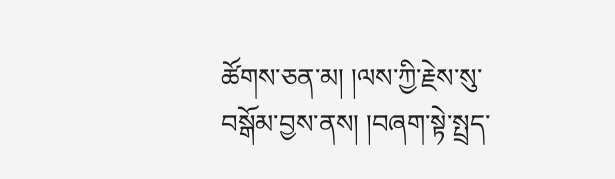ཚོགས་ཅན་མ། །ལས་ཀྱི་རྗེས་སུ་བསྒོམ་བྱས་ནས། །བཞག་སྟེ་སྤྲད་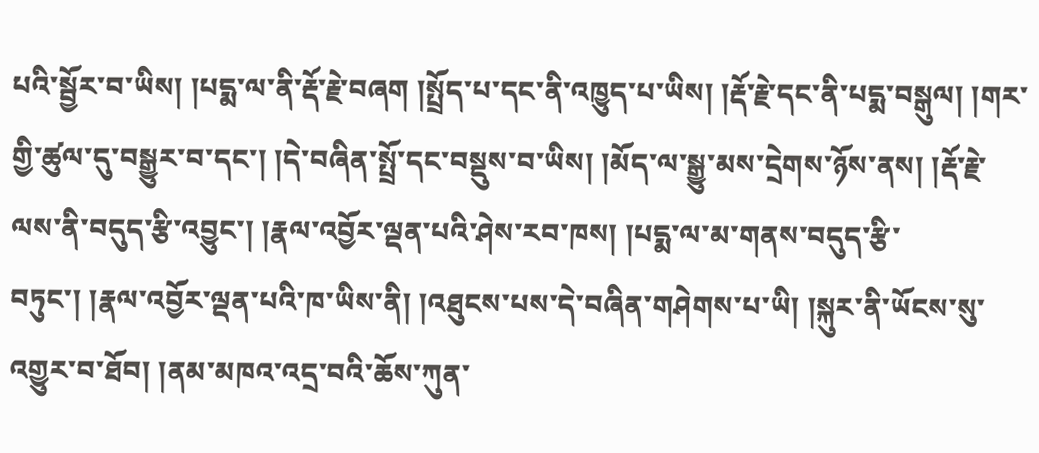པའི་སྦྱོར་བ་ཡིས། །པདྨ་ལ་ནི་རྡོ་རྗེ་བཞག །སྤྲོད་པ་དང་ནི་འཁྱུད་པ་ཡིས། །རྡོ་རྗེ་དང་ནི་པདྨ་བསྒུལ། །གར་གྱི་ཚུལ་དུ་བསྒྱུར་བ་དང་། །དེ་བཞིན་སྤྲོ་དང་བསྡུས་བ་ཡིས། །མོད་ལ་སྒྱུ་མས་དྲེགས་ཉོས་ནས། །རྡོ་རྗེ་ལས་ནི་བདུད་རྩི་འབྱུང་། །རྣལ་འབྱོར་ལྡན་པའི་ཤེས་རབ་ཁས། །པདྨ་ལ་མ་གནས་བདུད་རྩི་བཏུང་། །རྣལ་འབྱོར་ལྡན་པའི་ཁ་ཡིས་ནི། །འཐུངས་པས་དེ་བཞིན་གཤེགས་པ་ཡི། །སྐུར་ནི་ཡོངས་སུ་འགྱུར་བ་ཐོབ། །ནམ་མཁའ་འདྲ་བའི་ཆོས་ཀུན་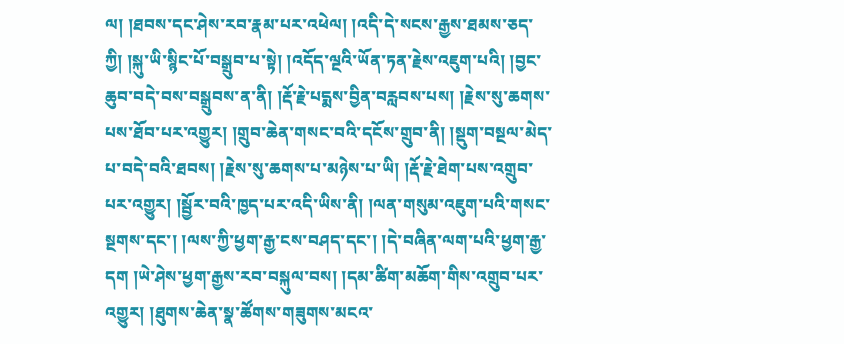ལ། །ཐབས་དང་ཤེས་རབ་རྣམ་པར་འཕེལ། །འདི་དེ་སངས་རྒྱས་ཐམས་ཅད་ཀྱི། །སྐུ་ཡི་སྙིང་པོ་བསྒྲུབ་པ་སྟེ། །འདོད་ལྔའི་ཡོན་ཏན་རྗེས་འཇུག་པའི། །བྱང་ཆུབ་བདེ་བས་བསྒྲུབས་ན་ནི། །རྡོ་རྗེ་པདྨས་བྱིན་བརླབས་པས། །རྗེས་སུ་ཆགས་པས་ཐོབ་པར་འགྱུར། །གྲུབ་ཆེན་གསང་བའི་དངོས་གྲུབ་ནི། །སྡུག་བསྔལ་མེད་པ་བདེ་བའི་ཐབས། །རྗེས་སུ་ཆགས་པ་མཉེས་པ་ཡི། །རྡོ་རྗེ་ཐེག་པས་འགྲུབ་པར་འགྱུར། །སྦྱོར་བའི་ཁྱད་པར་འདི་ཡིས་ནི། །ལན་གསུམ་འཇུག་པའི་གསང་སྔགས་དང་། །ལས་ཀྱི་ཕྱག་རྒྱ་ངས་བཤད་དང་། །དེ་བཞིན་ལག་པའི་ཕྱག་རྒྱ་དག །ཡེ་ཤེས་ཕྱག་རྒྱས་རབ་བསྐུལ་བས། །དམ་ཚིག་མཆོག་གིས་འགྲུབ་པར་འགྱུར། །ཐུགས་ཆེན་སྣ་ཚོགས་གཟུགས་མངའ་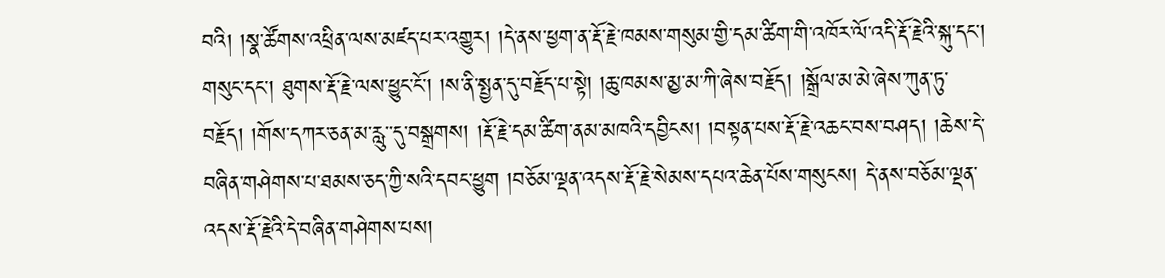བའི། །སྣ་ཚོགས་འཕྲིན་ལས་མཛད་པར་འགྱུར། །དེ་ནས་ཕྱག་ན་རྡོ་རྗེ་ཁམས་གསུམ་གྱི་དམ་ཚིག་གི་འཁོར་ལོ་འདི་རྡོ་རྗེའི་སྐུ་དང་། གསུང་དང་། ཐུགས་རྡོ་རྗེ་ལས་ཕྱུང་ངོ་། །ས་ནི་སྤྱན་དུ་བརྗོད་པ་སྟེ། །ཆུ་ཁམས་མྱ་མ་ཀི་ཞེས་བརྗོད། །སྒྲོལ་མ་མེ་ཞེས་ཀུན་ཏུ་བརྗོད། །གོས་དཀར་ཅན་མ་རླུ་་དུ་བསྒྲགས། །རྡོ་རྗེ་དམ་ཚིག་ནམ་མཁའི་དབྱིངས། །བསྟན་པས་རྡོ་རྗེ་འཆང་བས་བཤད། །ཆེས་དེ་བཞིན་གཤེགས་པ་ཐམས་ཅད་ཀྱི་སའི་དབང་ཕྱུག །བཅོམ་ལྡན་འདས་རྡོ་རྗེ་སེམས་དཔའ་ཆེན་པོས་གསུངས། དེ་ནས་བཅོམ་ལྡན་འདས་རྡོ་རྗེའི་དེ་བཞིན་གཤེགས་པས།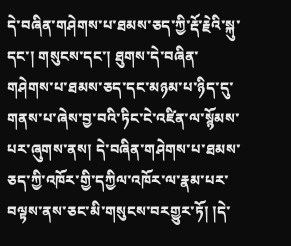དེ་བཞིན་གཤེགས་པ་ཐམས་ཅད་ཀྱི་རྡོ་རྗེའི་སྐུ་དང་། གསུངས་དང་། ཐུགས་དེ་བཞིན་གཤེགས་པ་ཐམས་ཅད་དང་མཉམ་པ་ཉིད་དུ་གནས་པ་ཞེས་བྱ་བའི་ཏིང་ངེ་འཛིན་ལ་སྙོམས་པར་ཞུགས་ནས། དེ་བཞིན་གཤེགས་པ་ཐམས་ཅད་ཀྱི་འཁོར་གྱི་དཀྱིལ་འཁོར་ལ་རྣམ་པར་བལྟས་ནས་ཅང་མི་གསུངས་བརགྱུར་ཏོ། །དེ་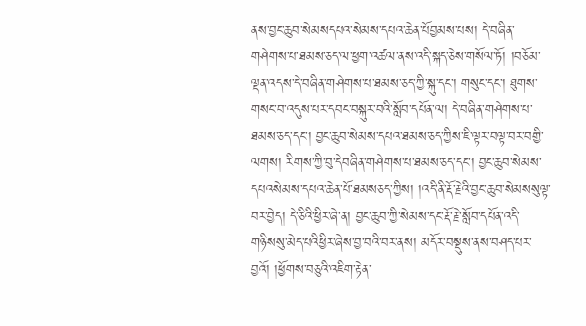ནས་བྱང་ཆུབ་སེམསདཔའ་སེམས་དཔའ་ཆེན་པོབྱམས་པས། དེ་བཞིན་གཤེགས་པ་ཐམས་ཅད་ལ་ཕྱག་འཚལ་ནས་འདི་སྐད་ཅེས་གསོལ་ཏོ། །བཅོམ་ལྡན་འདས་དེ་བཞིན་གཤེགས་པ་ཐམས་ཅད་ཀྱི་སྐུ་དང་། གསུང་དང་། ཐུགས་གསང་བ་འདུས་པར་དབང་བསྐུར་བའི་སློབ་དཔོན་ལ། དེ་བཞིན་གཤེགས་པ་ཐམས་ཅད་དང་། བྱང་ཆུབ་སེམས་དཔའ་ཐམས་ཅད་ཀྱིས་ཇི་ལྟར་བལྟ་བར་བགྱི་ལགས། རིགས་ཀྱི་བུ་དེབཞིན་གཤེགས་པ་ཐམས་ཅད་དང་། བྱང་ཆུབ་སེམས་དཔའསེམས་དཔའ་ཆེན་པོ་ཐམསཅད་ཀྱིས། །འདི་ནི་རྡོ་རྗེའི་བྱང་ཆུབ་སེམསསུལྟ་བར་བྱེད། དེ་ཅིའི་ཕྱིར་ཞེ་ན། བྱང་ཆུབ་ཀྱི་སེམས་དང་རྡོ་རྗེ་སློབ་དཔོན་འདི་གཉིསསུ་མེད་པའིཕྱིར་ཞེས་བྱ་བའི་བར་ནས། མདོར་བསྡུས་ནས་བཤད་པར་བྱའོ། །ཕྱོགས་བཅུའི་འཇིག་རྟེན་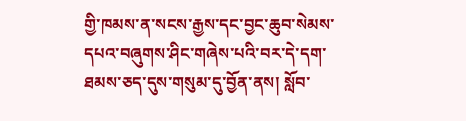གྱི་ཁམས་ན་སངས་རྒྱས་དང་བྱང་ཆུབ་སེམས་དཔའ་བཞུགས་ཤིང་གཞེས་པའི་བར་དེ་དག་ཐམས་ཅད་དུས་གསུམ་དུ་བྱོན་ནས། སློབ་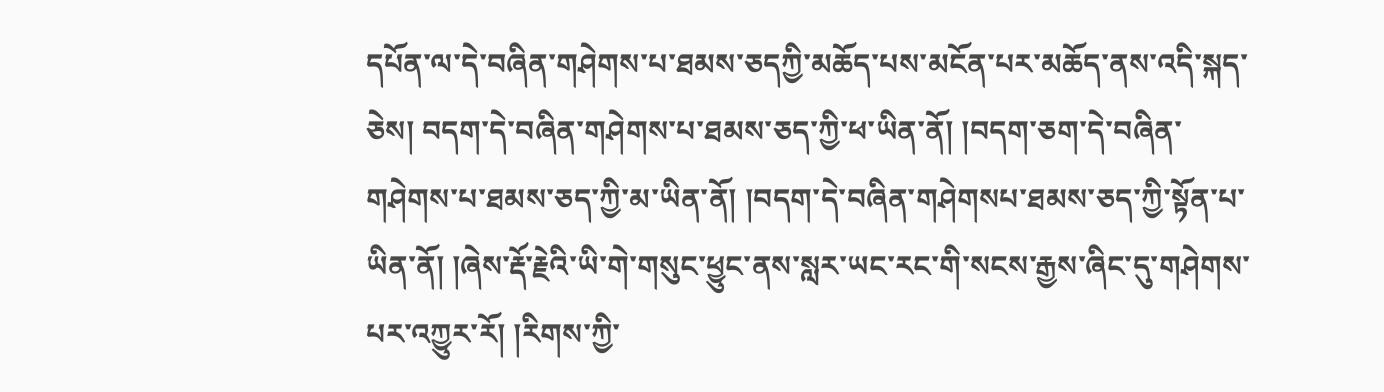དཔོན་ལ་དེ་བཞིན་གཤེགས་པ་ཐམས་ཅདཀྱི་མཆོད་པས་མངོན་པར་མཆོད་ནས་འདི་སྐད་ཅེས། བདག་དེ་བཞིན་གཤེགས་པ་ཐམས་ཅད་ཀྱི་ཕ་ཡིན་ནོ། །བདག་ཅག་དེ་བཞིན་གཤེགས་པ་ཐམས་ཅད་ཀྱི་མ་ཡིན་ནོ། །བདག་དེ་བཞིན་གཤེགསཔ་ཐམས་ཅད་ཀྱི་སྟོན་པ་ཡིན་ནོ། །ཞེས་རྡོ་རྗེའི་ཡི་གེ་གསུང་ཕྱུང་ནས་སླར་ཡང་རང་གི་སངས་རྒྱས་ཞིང་དུ་གཤེགས་པར་འཀྱུར་རོ། །རིགས་ཀྱི་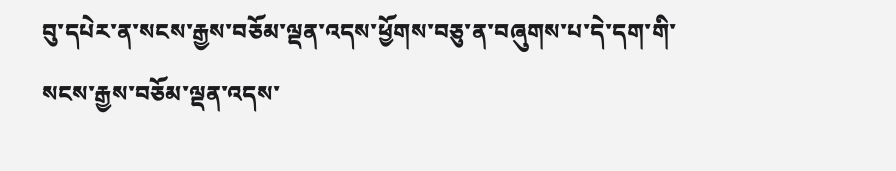བུ་དཔེར་ན་སངས་རྒྱས་བཅོམ་ལྡན་འདས་ཕྱོགས་བཅུ་ན་བཞུགས་པ་དེ་དག་གི་སངས་རྒྱས་བཅོམ་ལྡན་འདས་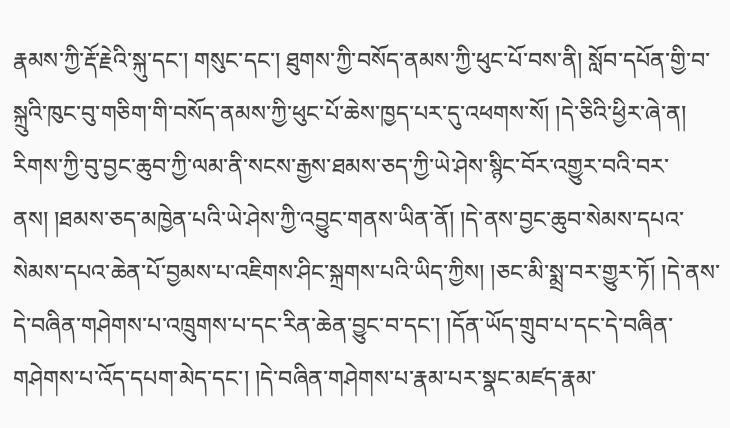རྣམས་ཀྱི་རྡོ་རྗེའི་སྐུ་དང་། གསུང་དང་། ཐུགས་ཀྱི་བསོད་ནམས་ཀྱི་ཕུང་པོ་བས་ནི། སློབ་དཔོན་གྱི་བ་སྐྲུའི་ཁུང་བུ་གཅིག་གི་བསོད་ནམས་ཀྱི་ཕུང་པོ་ཆེས་ཁྱད་པར་དུ་འཕགས་སོ། །དེ་ཅིའི་ཕྱིར་ཞེ་ན། རིགས་ཀྱི་བུ་བྱང་ཆུབ་ཀྱི་ལམ་ནི་སངས་རྒྱས་ཐམས་ཅད་ཀྱི་ཡེ་ཤེས་སྙིང་བོར་འགྱུར་བའི་བར་ནས། །ཐམས་ཅད་མཁྱེན་པའི་ཡེ་ཤེས་ཀྱི་འབྱུང་གནས་ཡིན་ནོ། །དེ་ནས་བྱང་ཆུབ་སེམས་དཔའ་སེམས་དཔའ་ཆེན་པོ་བྱམས་པ་འཇིགས་ཤིང་སྐྲགས་པའི་ཡིད་ཀྱིས། །ཅང་མི་སྨྲ་བར་གྱུར་ཏོ། །དེ་ནས་དེ་བཞིན་གཤེགས་པ་འཁྲུགས་པ་དང་རིན་ཆེན་བྱུང་བ་དང་། །དོན་ཡོད་གྲུབ་པ་དང་དེ་བཞིན་གཤེགས་པ་འོད་དཔག་མེད་དང་། །དེ་བཞིན་གཤེགས་པ་རྣམ་པར་སྣང་མཛད་རྣམ་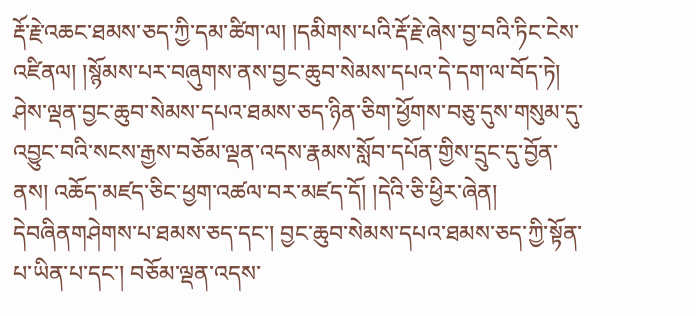རྡོ་རྗེ་འཆང་ཐམས་ཅད་ཀྱི་དམ་ཚིག་ལ། །དམིགས་པའི་རྡོ་རྗེ་ཞེས་བྱ་བའི་ཏིང་ངེས་འཛིནལ། །སྙོམས་པར་བཞུགས་ནས་བྱང་ཆུབ་སེམས་དཔའ་དེ་དག་ལ་བོད་ཏེ། ཤེས་ལྡན་བྱང་ཆུབ་སེམས་དཔའ་ཐམས་ཅད་ཉིན་ཅིག་ཕྱོགས་བཅུ་དུས་གསུམ་དུ་འབྱུང་བའི་སངས་རྒྱས་བཅོམ་ལྡན་འདས་རྣམས་སློབ་དཔོན་གྱིས་དྲུང་དུ་བྱོན་ནས། འཆོད་མཛད་ཅིང་ཕྱག་འཚལ་བར་མཛད་དོ། །དེའི་ཅི་ཕྱིར་ཞེན། དེབཞིནགཤེགས་པ་ཐམས་ཅད་དང་། བྱང་ཆུབ་སེམས་དཔའ་ཐམས་ཅད་ཀྱི་སྟོན་པ་ཡིན་པ་དང་། བཅོམ་ལྡན་འདས་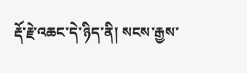རྡོ་རྗེ་འཆང་དེ་ཉིད་ནི། སངས་རྒྱས་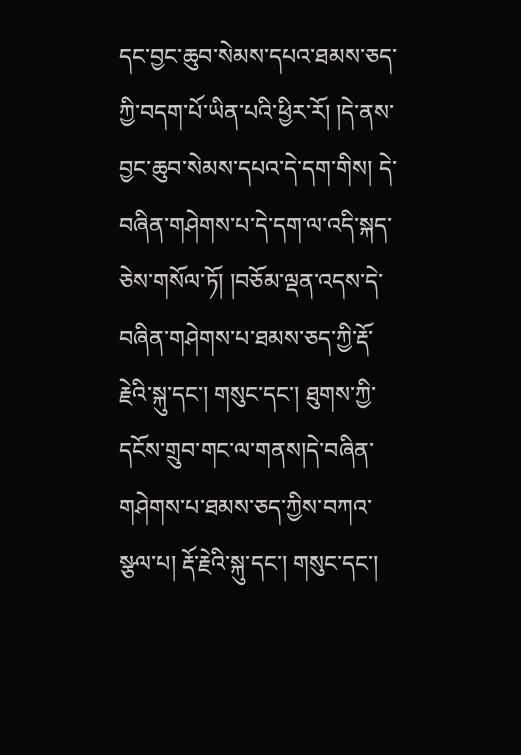དང་བྱང་ཆུབ་སེམས་དཔའ་ཐམས་ཅད་ཀྱི་བདག་པོ་ཡིན་པའི་ཕྱིར་རོ། །དེ་ནས་བྱང་ཆུབ་སེམས་དཔའ་དེ་དག་གིས། དེ་བཞིན་གཤེགས་པ་དེ་དག་ལ་འདི་སྐད་ཅེས་གསོལ་ཏོ། །བཅོམ་ལྡན་འདས་དེ་བཞིན་གཤེགས་པ་ཐམས་ཅད་ཀྱི་རྡོ་རྗེའི་སྐུ་དང་། གསུང་དང་། ཐུགས་ཀྱི་དངོས་གྲུབ་གང་ལ་གནས།དེ་བཞིན་གཤེགས་པ་ཐམས་ཅད་ཀྱིས་བཀའ་སྩལ་པ། རྡོ་རྗེའི་སྐུ་དང་། གསུང་དང་།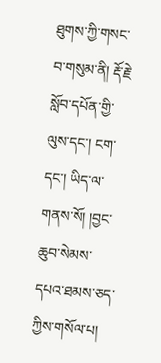ཐུགས་ཀྱི་གསང་བ་གསུམ་ནི། རྡོ་རྗེ་སློབ་དཔོན་གྱི་ལུས་དང་། ངག་དང་། ཡིད་ལ་གནས་སོ། །བྱང་ཆུབ་སེམས་དཔའ་ཐམས་ཅད་ཀྱིས་གསོལ་པ།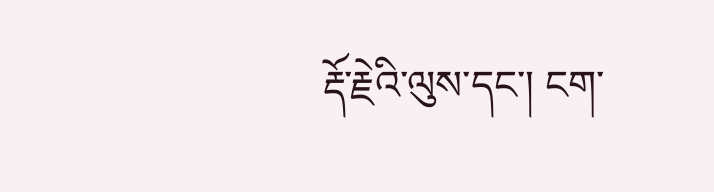རྡོ་རྗེའི་ལུས་དང་། ངག་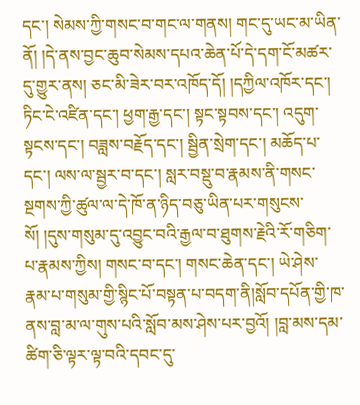དང་། སེམས་ཀྱི་གསང་བ་གང་ལ་གནས། གང་དུ་ཡང་མ་ཡིན་ནོ། །དེ་ནས་བྱང་ཆུབ་སེམས་དཔའ་ཆེན་པོ་དེ་དག་ངོ་མཚར་དུ་གྱུར་ནས། ཅང་མི་ཟེར་བར་འཁོད་དོ། །དཀྱིལ་འཁོར་དང་། ཏིང་ངེ་འཛིན་དང་། ཕྱག་རྒྱ་དང་། སྟང་སྟབས་དང་། འདུག་སྟངས་དང་། བཟླས་བརྗོད་དང་། སྦྱིན་སྲེག་དང་། མཆོད་པ་དང་། ལས་ལ་སྦྱར་བ་དང་། སླར་བསྡུ་བ་རྣམས་ནི་གསང་སྔགས་ཀྱི་ཚུལ་ལ་དེ་ཁོ་ན་ཉིད་བཅུ་ཡིན་པར་གསུངས་སོ། །དུས་གསུམ་དུ་འབྱུང་བའི་རྒྱལ་བ་ཐུགས་རྗེའི་རོ་གཅིག་པ་རྣམས་ཀྱིས། གསང་བ་དང་། གསང་ཆེན་དང་། ཡེ་ཤེས་རྣམ་པ་གསུམ་གྱི་སྙིང་པོ་བསྟན་པ་བདག་ནི།སློབ་དཔོན་གྱི་ཁ་ནས་བླ་མ་ལ་གུས་པའི་སློབ་མས་ཤེས་པར་བྱའོ། །བླ་མས་དམ་ཚིག་ཅི་ལྟར་ལྟ་བའི་དབང་དུ་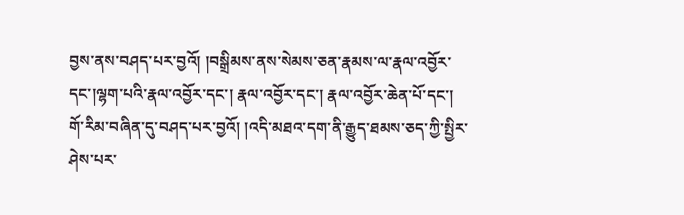བྱས་ནས་བཤད་པར་བྱའོ། །བསྒྲིམས་ནས་སེམས་ཅན་རྣམས་ལ་རྣལ་འབྱོར་དང་།ལྷག་པའི་རྣལ་འབྱོར་དང་། རྣལ་འབྱོར་དང་། རྣལ་འབྱོར་ཆེན་པོ་དང་། གོ་རིམ་བཞིན་དུ་བཤད་པར་བྱའོ། །འདི་མཐའ་དག་ནི་རྒྱུད་ཐམས་ཅད་ཀྱི་སྤྱིར་ཤེས་པར་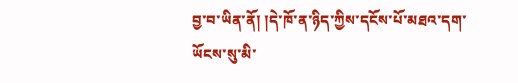བྱ་བ་ཡིན་ནོ། །དེ་ཁོ་ན་ཉིད་ཀྱིས་དངོས་པོ་མཐའ་དག་ཡོངས་སུ་མི་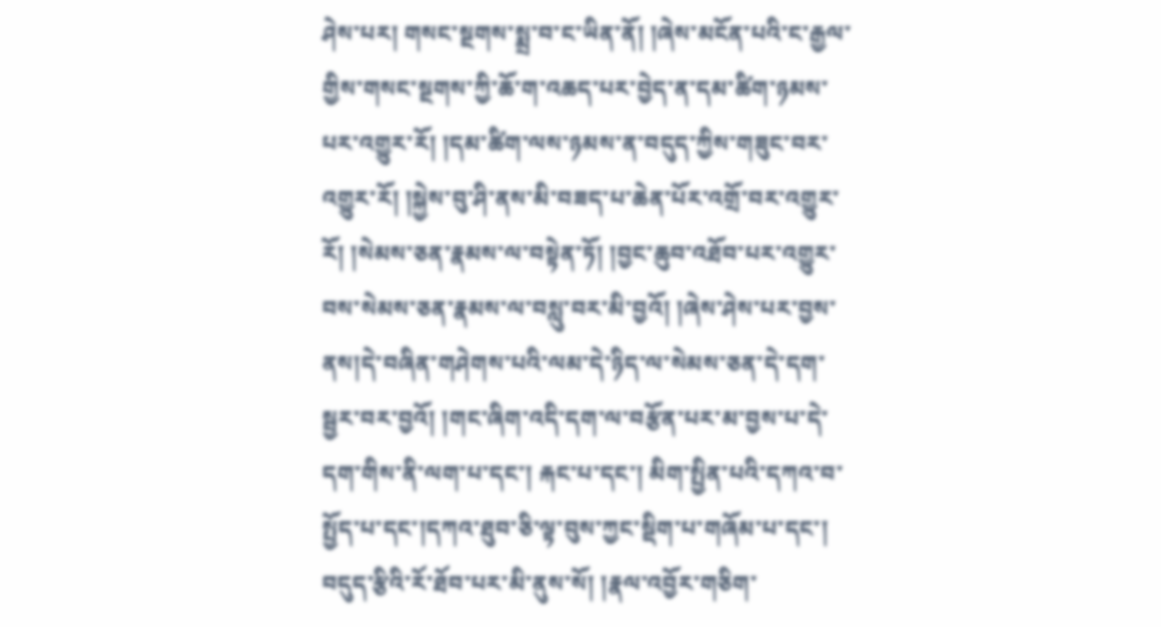ཤེས་པར། གསང་སྔགས་སྨྲ་བ་ང་ཡིན་ནོ། །ཞེས་མངོན་པའི་ང་རྒྱལ་གྱིས་གསང་སྔགས་ཀྱི་ཆོ་ག་འཆད་པར་བྱེད་ན་དམ་ཚིག་ཉམས་པར་འགྱུར་རོ། །དམ་ཚིག་ལས་ཉམས་ན་བདུད་ཀྱིས་གཟུང་བར་འགྱུར་རོ། །སྐྱེས་བུ་ཤི་ནས་མི་བཟད་པ་ཆེན་པོར་འགྲོ་བར་འགྱུར་རོ། །སེམས་ཅན་རྣམས་ལ་བསྟེན་ཏོ། །བྱང་ཆུབ་འཐོབ་པར་འགྱུར་བས་སེམས་ཅན་རྣམས་ལ་བསླུ་བར་མི་བྱའོ། །ཞེས་ཤེས་པར་བྱས་ནས།དེ་བཞིན་གཤེགས་པའི་ལམ་དེ་ཉིད་ལ་སེམས་ཅན་དེ་དག་སྦྱར་བར་བྱའོ། །གང་ཞིག་འདི་དག་ལ་བརྩོན་པར་མ་བྱས་པ་དེ་དག་གིས་ནི་ལག་པ་དང་། རྐང་པ་དང་། མིག་སྤྱིན་པའི་དཀའ་བ་སྤྱོད་པ་དང་།དཀའ་ཐུབ་ཅི་ལྟ་བུས་ཀྱང་སྡིག་པ་གཞོམ་པ་དང་། བདུད་རྩིའི་རོ་ཐོབ་པར་མི་ནུས་སོ། །རྣལ་འབྱོར་གཅིག་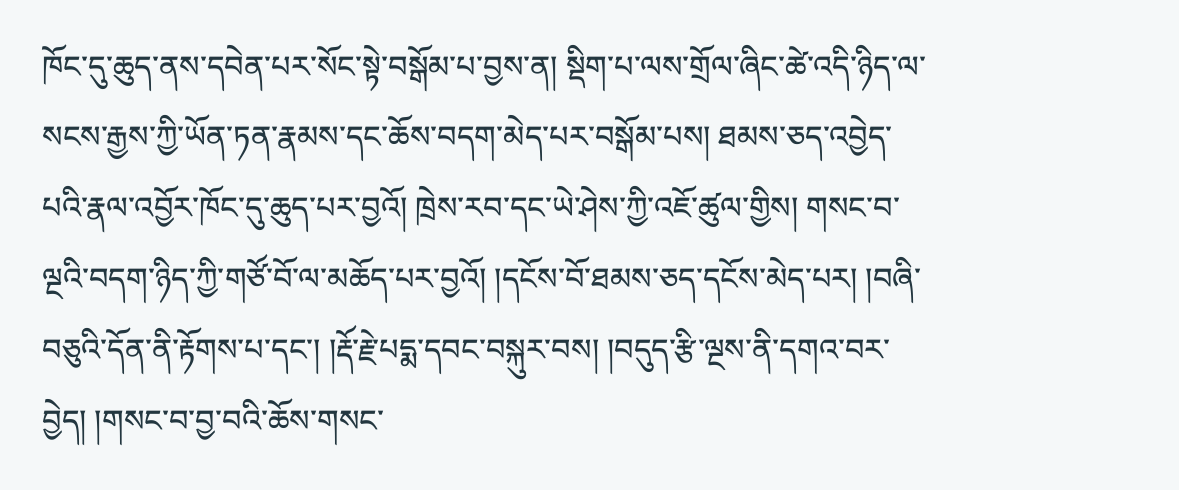ཁོང་དུ་ཆུད་ནས་དབེན་པར་སོང་སྟེ་བསྒོམ་པ་བྱས་ན། སྡིག་པ་ལས་གྲོལ་ཞིང་ཚེ་འདི་ཉིད་ལ་སངས་རྒྱས་ཀྱི་ཡོན་ཏན་རྣམས་དང་ཆོས་བདག་མེད་པར་བསྒོམ་པས། ཐམས་ཅད་འབྱེད་པའི་རྣལ་འབྱོར་ཁོང་དུ་ཆུད་པར་བྱའོ། ཁྲེས་རབ་དང་ཡེ་ཤེས་ཀྱི་འཇོ་ཚུལ་གྱིས། གསང་བ་ལྔའི་བདག་ཉིད་ཀྱི་གཙོ་བོ་ལ་མཆོད་པར་བྱའོ། །དངོས་བོ་ཐམས་ཅད་དངོས་མེད་པར། །བཞི་བཅུའི་དོན་ནི་རྟོགས་པ་དང་། །རྡོ་རྗེ་པདྨ་དབང་བསྐུར་བས། །བདུད་རྩི་ལྔས་ནི་དགའ་བར་བྱེད། །གསང་བ་བྱ་བའི་ཆོས་གསང་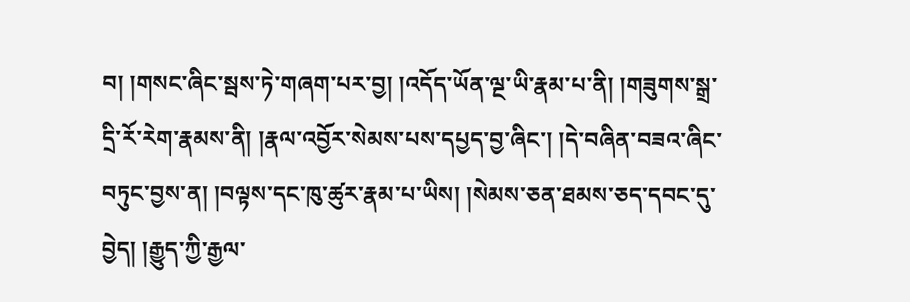བ། །གསང་ཞིང་སྦས་ཏེ་གཞག་པར་བྱ། །འདོད་ཡོན་ལྔ་ཡི་རྣམ་པ་ནི། །གཟུགས་སྒྲ་དྲི་རོ་རེག་རྣམས་ནི། །རྣལ་འབྱོར་སེམས་པས་དཔྱད་བྱ་ཞིང་། །དེ་བཞིན་བཟའ་ཞིང་བཏུང་བྱས་ན། །བལྟས་དང་ཁུ་ཚུར་རྣམ་པ་ཡིས། །སེམས་ཅན་ཐམས་ཅད་དབང་དུ་བྱེད། །རྒྱུད་ཀྱི་རྒྱལ་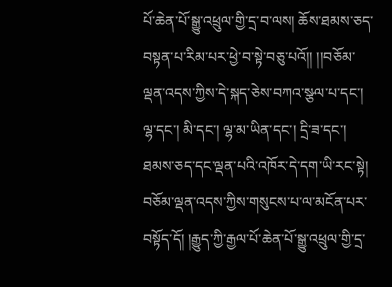པོ་ཆེན་པོ་སྒྱུ་འཕྲུལ་གྱི་དྲ་བ་ལས། ཆོས་ཐམས་ཅད་བསྟན་པ་རིམ་པར་ཕྱེ་བ་སྟེ་བཅུ་པའོ།། །།བཅོམ་ལྡན་འདས་ཀྱིས་དེ་སྐད་ཅེས་བཀའ་སྩལ་པ་དང་། ལྷ་དང་། མི་དང་། ལྷ་མ་ཡིན་དང་། དྲི་ཟ་དང་། ཐམས་ཅད་དང་ལྡན་པའི་འཁོར་དེ་དག་ཡི་རང་སྟེ། བཅོམ་ལྡན་འདས་ཀྱིས་གསུངས་པ་ལ་མངོན་པར་བསྟོད་དོ། །རྒྱུད་ཀྱི་རྒྱལ་པོ་ཆེན་པོ་སྒྱུ་འཕྲུལ་གྱི་དྲ་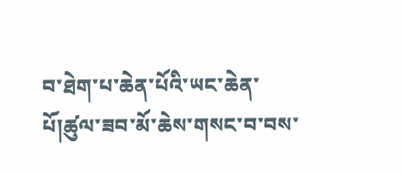བ་ཐེག་པ་ཆེན་པོའི་ཡང་ཆེན་པོ།ཚུལ་ཟབ་མོ་ཆེས་གསང་བ་བས་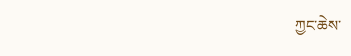ཀྱང་ཆེས་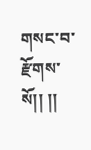གསང་བ་རྫོགས་སོ།། །།